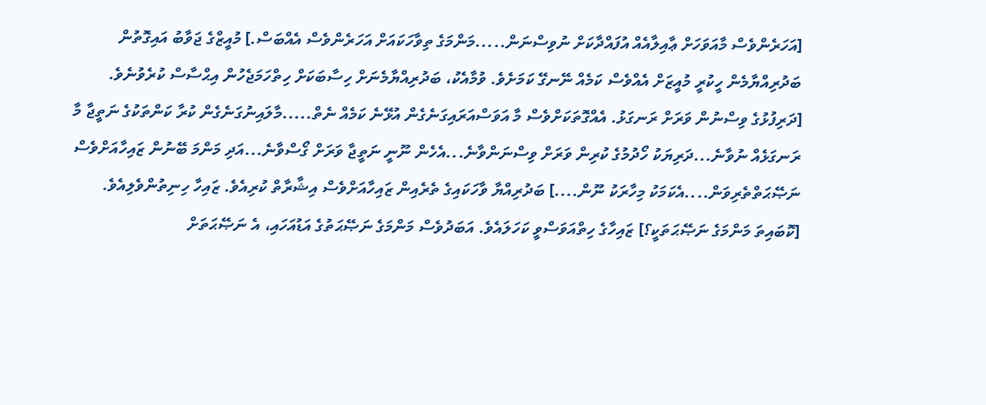[އަހަރެންވެސް މާއަވަހަށް ޢާއިލާއެއް އުފައްދާކަށް ނުވިސްނަން.....މަންމަގެ ތިވާހަކައަށް އަހަރެންވެސް އެއްބަސް.] މުއީޒްގެ ޖަވާބު އައިގޮތުން ބަދުރިއްޔާމެން ހީކުރީ މުއީޒަށް އެއްވެސް ކަމެއް ނޭނގޭ ކަމަށެވެ. ވުމާއެކު، ބަދުރިއްޔާމެނަށް ހިސާބަކަށް ހިތްހަމަޖެހުން އިޙްސާސް ކުރެވުނެވެ.
[ދަރިފުޅުގެ ވިސްނުން ވަރަށް ރަނގަޅު. އެއްގޮތަކަށްވެސް މާ އަވަސްއަރައިގަނެގެން އުޅޭނެ ކަމެއް ނެތް.....މާލައިނުގަނެގެން ކުރާ ކަންތަކުގެ ނަތީޖާ މާ ރަނގަޅެއް ނުވާނެ...ދަރިޔަކު ހޯދުމުގެ ކުރިން ވަރަށް ވިސްނަންވާނެ...އެހެން ނޫނީ ނަތީޖާ ވަރަށް ގޯސްވާނެ...އަދި މަންމަ ބޭނުން ޒައިހާއަށްވެސް ނަޞޭޙަތްތެރިވަން....އެކަމަކު މިހާރަކު ނޫން....] ބަދުރިއްޔާ ވާހަކައިގެ ތެރެއިން ޒައިހާއަށްވެސް އިޝާރާތް ކުރިއެވެ. ޒައިހާ ހިނިތުންވެލިއެވެ.
[ކޮބައިތަ މަންމަގެ ނަޞޭޙަތަކީ؟] ޒައިހާގެ ހިތްއަވަސްވީ ކަހަލައެވެ. އަބަދުވެސް މަންމަގެ ނަޞޭޙަތުގެ އަޑުއަހައި، އެ ނަޞޭޙަތަށް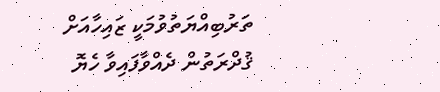ތަރުބިއްޔަތުވުމަކީ ޒައިހާއަށް ޤުދްރަތުން ދެއްވާފައިވާ ހެޔޮ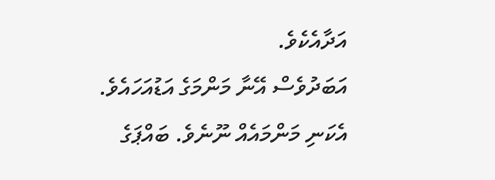އަދާއެކެވެ.
އަބަދުވެސް އޭނާ މަންމަގެ އަޑުއަހައެވެ. އެކަނި މަންމައެއް ނޫނެވެ. ބައްޕަގެ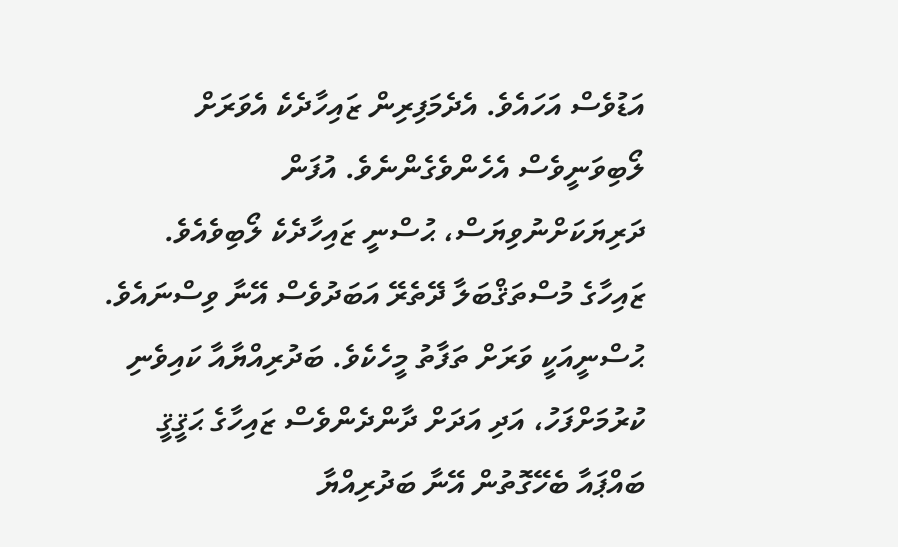އަޑުވެސް އަހައެވެ. އެދެމަފިރިން ޒައިހާދެކެ އެވަރަށް ލޯބިވަނީވެސް އެހެންވެގެންނެވެ. އުފަން ދަރިޔަކަށްނުވިޔަސް، ޙުސްނީ ޒައިހާދެކެ ލޯބިވެއެވެ. ޒައިހާގެ މުސްތަޤްބަލާ ދޭތެރޭ އަބަދުވެސް އޭނާ ވިސްނައެވެ.
ޙުސްނީއަކީ ވަރަށް ތަފާތު މީހެކެވެ. ބަދުރިއްޔާއާ ކައިވެނި ކުރުމަށްފަހު، އަދި އަދަށް ދާންދެންވެސް ޒައިހާގެ ޙަޤީޤީ ބައްޕައާ ބެހޭގޮތުން އޭނާ ބަދުރިއްޔާ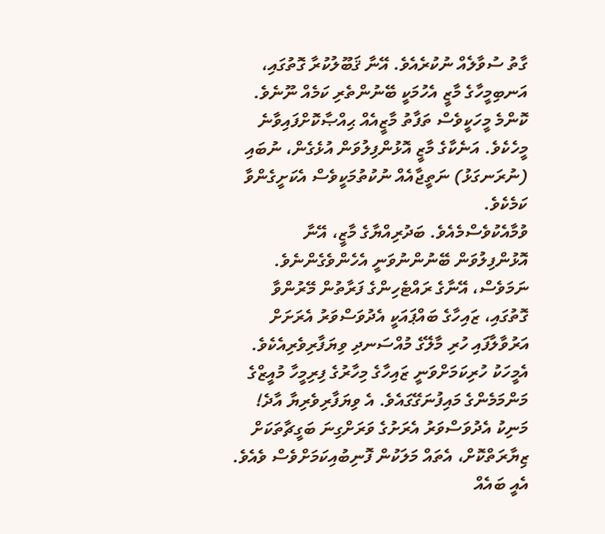ގާތު ސުވާލެއް ނުކުރެއެވެ. އޭނާ ޤަބޫލުކުރާ ގޮތުގައި، އަނބިމީހާގެ މާޒީ އެހުމަކީ ބޭނުންތެރި ކަމެއް ނޫނެވެ. ކޮންމެ މީހަކީވެސް ތަފާތު މާޒީއެއް ޙިއްޞާކޮށްފައިވާނެ މީހެކެވެ. އަނެކާގެ މާޒީ އޮޅުންފިލުވަން އުޅެގެން، ނުބައި (ނުރަނގަޅު) ނަތީޖާއެއް ނުކުތުމަކީވެސް އެކަށީގެންވާ ކަމެކެވެ.
ވުމާއެކުވެސްމެއެވެ. ބަދުރިއްޔާގެ މާޒީ، އޭނާ އޮޅުންފިލުވަން ބޭނުންނުވަނީ އެހެންވެގެންނެވެ. ނަމަވެސް، އޭނާގެ ރައްޓެހިންގެ ފަރާތުން މޭރުންވާ ގޮތުގައި، ޒައިހާގެ ބައްޕައަކީ އެދުވަސްވަރު އެރަށަށް އަރުވާލާފައި ހުރި މާލޭގެ މުއްސަނދި ވިޔަފާރިވެރިއެކެވެ. އެމީހަކު ހުރިކަމަށްވަނީ ޒައިހާގެ މިހާރުގެ ފިރިމީހާ މުއީޒްގެ މަންމަމެންގެ މައިފުނަގޭގައެވެ. އެ ވިޔަފާރިވެރިޔާ އާދެ! މަނިކު އެދުވަސްވަރު އެރަށުގެ ވަރަށްގިނަ ބަގީޗާތަކަށް ޒިޔާރަތްކޮށް، އެތައް މަލަކުން ފޮނިބުއިކަމަށްވެސް ވެއެވެ. އެއީ ބައެއް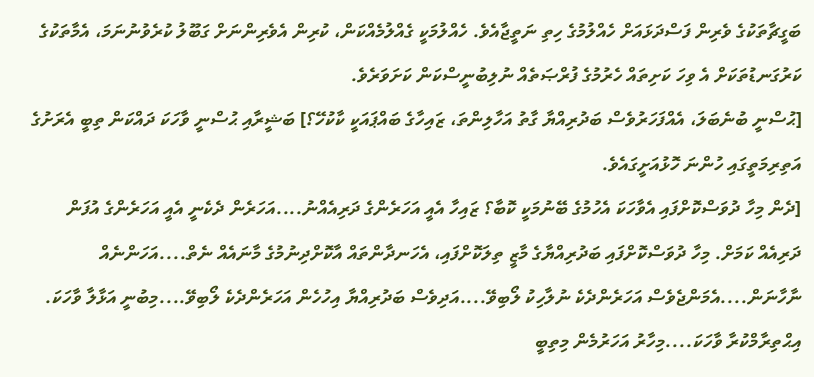ބަގީޗާތަކުގެ ވެރިން ފަސްދަޅައަށް ހެއްލުމުގެ ހިތި ނަތީޖާއެވެ. ހެއްލުމަކީ ގެއްލުމެއްކަން، ކުރިން އެވެރިންނަށް ގަބޫލު ކުރެވުނުނަމަ، އެމާތަކުގެ ކަރުގަނޑުތަކަށް އެ ވިހަ ކަށިތައް ހެރުމުގެ ފުރްޞަތެއް ނުލިބުނީސްކަން ކަށަވަރެވެ.
[ޙުސްނީ ބުނެބަލަ، އެއްފަހަރުވެސް ބަދުރިއްޔާ ގާތު އަހާލިންތަ، ޒައިހާގެ ބައްޕައަކީ ކާކުހޭ؟] ބަޝީރާއި ޙުސްނީ ވާހަކަ ދައްކަން ތިބީ އެރަށުގެ އަތިރިމަތީގައި ހުންނަ ހޮޅުއަށީގައެވެ.
[ދެން މިހާ ދުވަސްކޮށްފައި އެވާހަކަ އެހުމުގެ ބޭނުމަކީ ކޮބާ؟ ޒައިހާ އެއީ އަހަރެންގެ ދަރިއެއްނު....އަހަރެން ދެކެނީ އެއީ އަހަރެންގެ އުފަން ދަރިއެއް ކަމަށް. މިހާ ދުވަސްކޮށްފައި ބަދުރިއްޔާގެ މާޒީ ތިލަކޮށްފައި، އެހަނދާންތައް އާކޮށްދިނުމުގެ މާނައެއް ނެތް....އަހަންނެއް ނާހާނަން....އެމަންޖެވެސް އަހަރެންދެކެ ނުލާހިކު ލޯބިވޭ....އަދިވެސް ބަދުރިއްޔާ އިހުހެން އަހަރެންދެކެ ލޯބިވޭ....މިބުނީ އަޅާލާ ވާހަކަ. އިޙްތިރާމްކުރާ ވާހަކަ....މިހާރު އަހަރުމެން މިތިބީ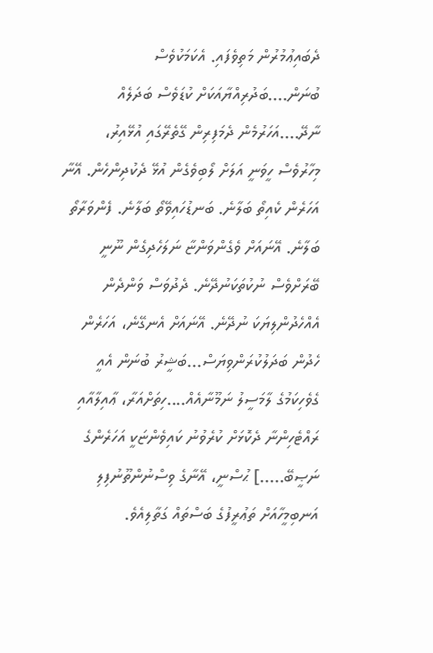ދެބައިޢުމުރުން މަތިވެފައި. އެކަމަކުވެސް ބުނަން....ބަދުރިއްޔާއަކަށް ކުޑަވެސް ބަދަލެއް ނާދޭ....އަހަރުމެން ދެމަފިރިން ގޭތެރޭގައި އުޅޭއިރު، މިހާރުވެސް ހީވަނީ އަލަށް ލޯބިވެގެން އުޅޭ ދެކުދިންހެން. އޭނާ އަހަރެން ކެއިތޯ ބަލާނެ. ބަނޑުހައިވޭތޯ ބަލާނެ. ފެންވަރާތޯ ބަލާނެ. އޭނައަށް ވެގެންވަންޏާ ނަލަހެދިގެން ނޫނީ ބޭރަށްވެސް ނުކުތަކަނުދޭނެ. ދެދުވަސް ވަންދެން އެއްހެދުންލިޔަކަ ނުދޭނެ. އޭނައަށް އެނގޭނެ، އަހަރެން ހެދުން ބަދަލުކުރަންވިޔަސް...ބަޝީރު ބުނަން އެއީ ގެވެހިކަމުގެ ލާމަސީލު ނަމޫނާއެއް....ހިތަށްއަރާ، ޢާއިލާއާއި ރައްޓެހިންނާ ދެކޮޅަށް ކުރެވުނު ކައިވެންޏަކީ އަހަރެންގެ ނަޞީބޭ.....] ޙުސްނީ، އޭނާގެ ވިސްނުންތޫނުފިލި އަނބިމީހާއަށް ތަޢުރީފުގެ ބަސްތައް ގަތާލިއެވެ.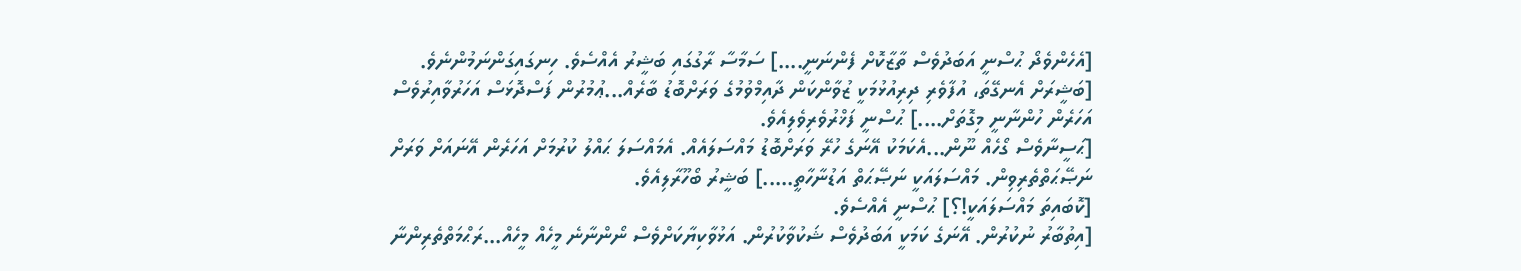[އެހެންވެދޯ ޙުސްނީ އަބަދުވެސް ތާޒާކޮށް ފެންނަނީ....] ސަމާސާ ރާގުގައި ބަޝީރު އެއްސެވެ. ހިނގައިގަންނަމުންނެވެ.
[ބަޝީރަށް އެނގޭތަ، އުފާވެރި ދިރިއުޅުމަކީ ޒުވާންކަން ދާއިމްވުމުގެ ވަރަށްބޮޑު ބާރެއް...ޢުމުރުން ފަސްދޮޅަސް އަހަރުވާއިރުވެސް އަހަރެން ހުންނާނީ މިގޮތަށް....] ޙުސްނީ ފަޚްރުވެރިވެލިއެވެ.
[ޙަސީނާވެސް ގޯހެއް ނޫން...އެކަމަކު އޭނަގެ ހުރޭ ވަރަށްބޮޑު މައްސަލައެއް. އެމައްސަލަ ޙައްލު ކުރުމަށް އަހަރެން އޭނައަށް ވަރަށް ނަޞޭޙަތްތެރިވިން. މައްސަލައަކީ ނަޞޭޙަތް އަޑުނާހާތީ.....] ބަޝީރު ބޯހޫރާލިއެވެ.
[ކޮބައިތަ މައްސަލައަކީ!؟] ޙުސްނީ އެއްސެވެ.
[އިތުބާރު ނުކުރުން. އޭނަގެ ކަމަކީ އަބަދުވެސް ޝަކުވާކުރުން. އަޅުވާކިޔާކަށްވެސް ނޯންނާނެ މީހެއް މީހެއް...ރަޙްމަތްތެރިންނާ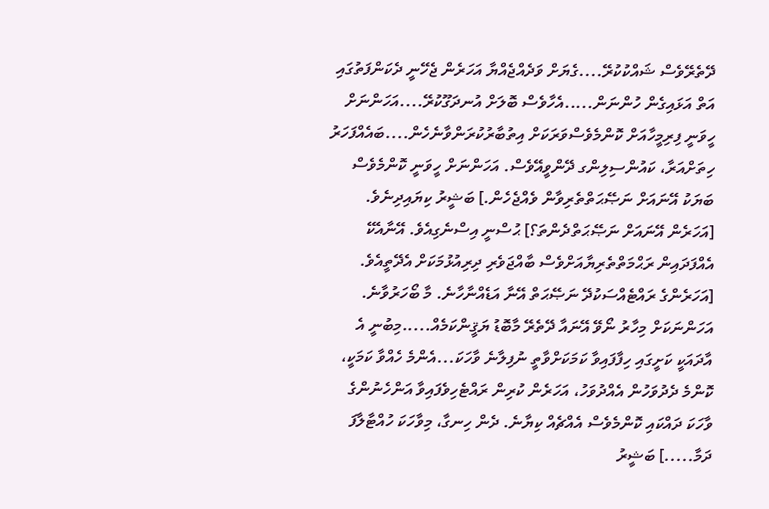ދޭތެރޭވެސް ޝައްކުކުރޭ....ގެޔަށް ވަދެއްޖެއްޔާ އަހަރެން ޖެހޭނީ ދެކަންފަތުގައި އަތް އަޅައިގެން ހުންނަން.....އެހާވެސް ބޮލަށް އުނދަގޫކުރޭ....އަހަންނަށް ހީވަނީ ފިރިމީހާއަށް ކޮންމެވެސްވަރަކަށް އިތުބާރުކުރަންވާނެހެން....ބައެއްފަހަރު ހިތަށްއަރާ، ކައުންސިލިންގ ދޭންވީއޭވެސް. އަހަންނަށް ހީވަނީ ކޮންމެވެސް ބަޔަކު އޭނައަށް ނަޞޭޙަތްތެރިވާން ވެއްޖެހެން.] ބަޝީރު ކިޔައިދިނެވެ.
[އަހަރެން އޭނައަށް ނަޞޭޙަތްދެންތަ؟] ޙުސްނީ އިސްނެގިއެވެ. އޭނާއެކޭ އެއްފަދައިން ރަޙްމަތްތެރިޔާއަށްވެސް ބާއްޖަވެރި ދިރިއުޅުމަކަށް އެދޭތީއެވެ.
[އަހަރެންގެ ރައްޓެއްސަކުދޭ ނަޞޭޙަތް އޭނާ އަޑެއްނާހާނެ. މާ ބޯހަރުވާނެ. އަހަންނަކަށް މިހާރު ނޯވޭ އޭނައާ ދޭތެރޭ މާބޮޑު ޔަޤީންކަމެއް.....މިބުނީ އެ އާދައަކީ ކަށީގައި ހިފާފައިވާ ކަމަކަށްވާތީ ނުފިލާނެ ވާހަކަ...އެންމެ ހެއްވާ ކަމަކީ، ކޮންމެ ދެދުވަހުން އެއްދުވަހު، އަހަރެން ކުރިން ރައްޓެހިވެފައިވާ އަންހެނުންގެ ވާހަކަ ދައްކައި ކޮންމެވެސް އެއްޗެއް ކިޔާނެ. ދެން ހިނގާ، މިވާހަކަ ހުއްޓާލާފަ ދަމާ.....] ބަޝީރު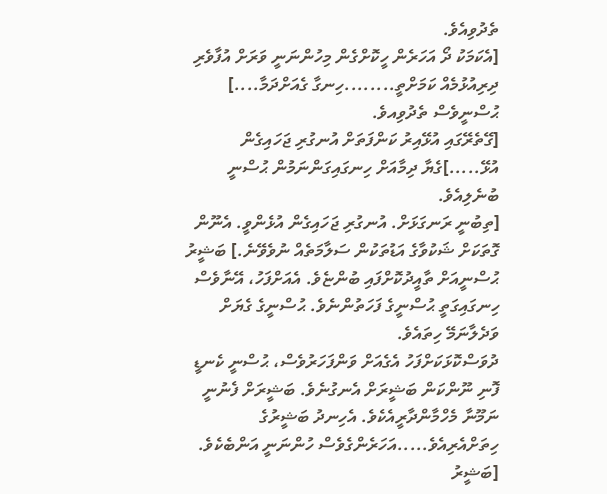ތެދުވިއެވެ.
[އެކަމަކު ދޯ އަހަރެން ހީކޮށްގެން މިހުންނަނީ ވަރަށް އުފާވެރި ދިރިއުޅުމެއް ކަމަށްތީ........ހިނގާ ގެއަށްދަމާ....] ޙުސްނީވެސް ތެދުވިއވެ.
[ގޭތެރޭގައި އުޅޭއިރު ކަންފަތަށް އުނގުރި ޖަހައިގެން އުޅޭ.....]ގެޔާ ދިމާއަށް ހިނގައިގަންނަމުން ޙުސްނީ ބުނެލިއެވެ.
[ތިބުނީ ރަނގަޅަށް. އުނގުރި ޖަހައިގެން އުޅެންވީ. އެނޫން ގޮތަކަށް ޝަކުވާގެ އަޑުތަކުން ސަލާމަތެއް ނުވެވޭނެ.] ބަޝީރު ޙުސްނީއަށް ތާއީދުކޮށްފައި ބުންޏެވެ. އެއަށްފަހު، އޭނާވެސް ހިނގައިގަތީ ޙުސްނީގެ ފަހަތުންނެވެ. ޙުސްނީގެ ގެޔަށް ވަދެލާނަމޭ ހިތައެވެ.
ދުވަސްކޮޅަކަށްފަހު އެގެއަށް ވަންފަހަރުވެސް، ޙުސްނީ ކެނޑީ ފޮނި ނޫންކަން ބަޝީރަށް އެނގުނެވެ. ބަޝީރަށް ފެނުނީ ނަމޫނާ މެހްމާންދާރީއެކެވެ. އެހިނދު ބަޝީރުގެ ހިތަށްއެރިއެވެ.....އަހަރެންގެވެސް ހުންނަނީ އަންބެކެވެ.
[ބަޝީރު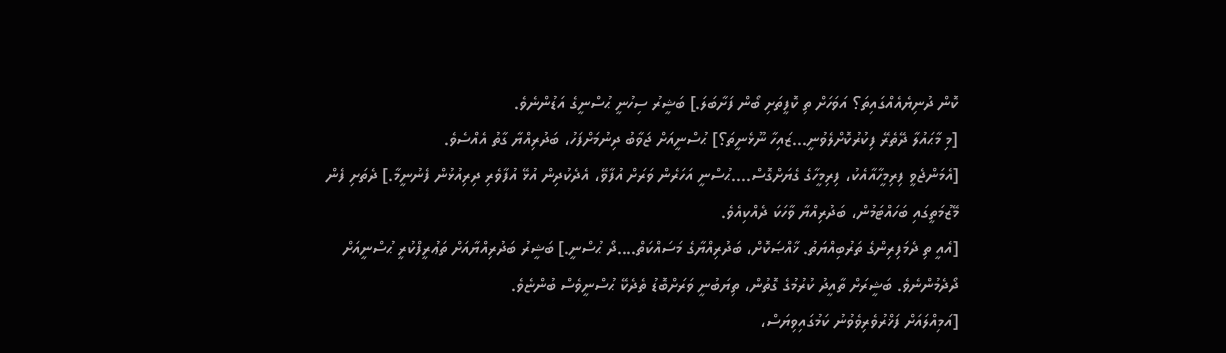ކޮން ދުނިޔެއެއްގައިތަ؟ އަވަހަށް ތި ކޮފީތަށި ބޯން ފަށާބަލަ.] ބަޝީރު ސިހުނީ ޙުސްނީގެ އަޑުންނެވެ.
[މި މާޙައުލާ ދޭތެރޭ ފިކުރުކޮށްލެވުނީ...ޒައިހާ ނޫޅެނީތަ؟] ޙުސްނީއަށް ޖަވާބު ދިނުމަށްފަހު، ބަދުރިއްޔާ ގާތު އެއްސެވެ.
[އެމަންޖެވީ ފިރިމީހާއާއެކު، ފިރިމީހާގެ ގެޔަށްގޮސް....ޙުސްނީ އަހަރެން ވަރަށް އުފާވޭ، އެދެކުދިން އުޅޭ އުފާވެރި ދިރިއުޅުން ފެނުނީމާ.] ދެތަށި ފެން މޭޒުމަތީގައި ބަހައްޓަމުން، ބަދުރިއްޔާ ވާހަކަ ދެއްކިއެވެ.
[އެއީ ތި ދެމަފިރިންގެ ތަރުބިއްޔަތު. ޚާއްޞަކޮށް، ބަދުރިއްޔާގެ މަސައްކަތް....ދޯ ޙުސްނީ.] ބަޝީރު ބަދުރިއްޔާއަށް ތަޢުރީފްކުރީ ޙުސްނީއަށް ދޯދެމުންނެވެ. ބަޝީރަށް ތާއީދު ކުރުމުގެ ގޮތުން، ތިޔަބުނީ ވަރަށްބޮޑު ތެދެކޭ ޙުސްނީވެސް ބުންޏެވެ.
[އަމިއްލައަށް ފަޚްރުވެރިވެވުނު ކަމުގައިވިޔަސް،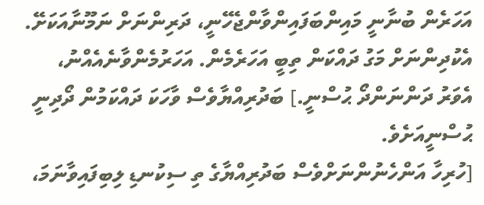އަހަރެން ބުނާނީ މައިންބަފައިންވާންޖެހޭނީ، ދަރިންނަށް ނަމޫނާއަކަށޭ. އެކުދިންނަށް މަގު ދައްކަން ތިބީ އަހަރެމެން. އަހަރުމެންވާނެއެއްނު، އެވަރު ދަންނަންދޯ ޙުސްނީ.] ބަދުރިއްޔާވެސް ވާހަކަ ދައްކަމުން ދޯދިނީ ޙުސްނީއަށެވެ.
[ހުރިހާ އަންހެނުންނަށްވެސް ބަދުރިއްޔާގެ ތި ސިކުނޑި ލިބިފައިވާނަމަ،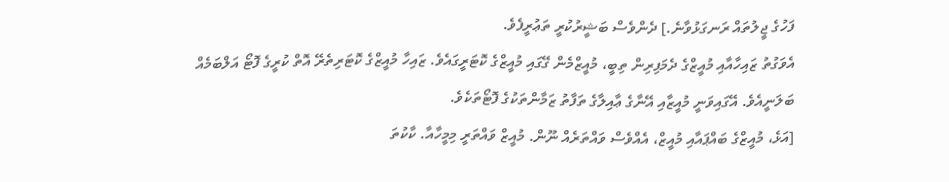ފަހުގެ ޖީލުތައް ރަނގަޅުވާނެ.] ދެންވެސް ބަޝީރުކުރީ ތަޢުރީފެވެ.
އެވަގުތު ޒައިހާއާއި މުއީޒްގެ ދެމަފިރިން ތިބީ، މުއީޒްމެން ގޭގައި މުއީޒްގެ ކޮޓަރީގައެވެ. ޒައިހާ މުއީޒްގެ ކޮޓަރިތެރޭ އޮތް ކުރީގެ ފޮޓޯ އަލްބަމެއް ބަލަނީއެވެ. އޭގައިވަނީ މުއީޒާއި އޭނާގެ ޢާއިލާގެ ތަފާތު ޒަމާންތަކުގެ ފޮޓޯތަކެވެ.
[އަޅެ، މުއީޒްގެ ބައްޕައާއި މުއީޒް، އެއްވެސް ވައްތަރެއް ނޫން. މުއީޒް ވައްތަރީ މިމީހާއާ. ކާކުތަ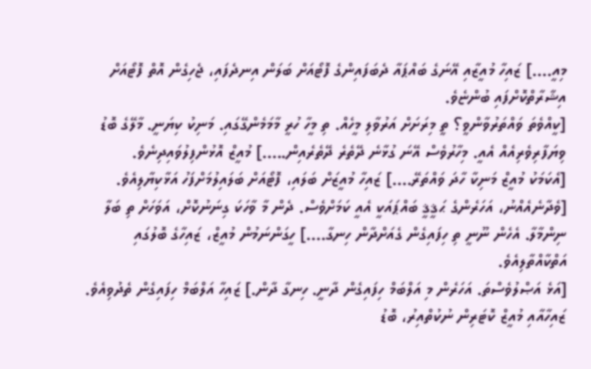މިއީ....] ޒައިހާ މުއީޒާއި އޭނަގެ ބައްޕައާ ދެބަފައިންގެ ފޮޓޯއަށް ބަލަން އިނދެފައި، ޖެހިގެން އޮތް ފޮޓޯއަށް އިޝާރާތްކޮށްފައި ބުންޏެވެ.
[ކީއްވެތަ ވައްތަރުވާންވީ؟ ތީ މިރަށަށް އަރުވާލި މީހެއް. ތި މީހާ ހުރީ މާމަމެންގޭގައި. މަނިކު ކިޔަނީ. މާލޭގެ ބޮޑު ވިޔަފާރިވެރިއެއް އެއީ. މިހާރުވެސް އޭނަ ގުޅާނެ ދޭތެރެ ދޭތެރެއިން.....] މުއީޒް އޮޅުންފިލުވައިދިނެވެ.
[އެކަމަކު މުއީޒް މަނިކާ ހާދަ ވައްތަރޭ....] ޒައިހާ މުއީޒަށް ބަލައި، ފޮޓޯއަށް ބަލައިލުމަށްފަހު އަޅާކިޔާލިއެވެ.
[ވެދާނެއެއްނު، އަހަރެންގެ ޙަޤީޤީ ބައްޕައަކީ އެއީ ކަމަށްވެސް. ދެން މާ ވާހަކަ ގިނަނުކޮށް، އަވަހަށް ތި ބަލާ ނިންމާލާ. އެހެން ނޫނީ ތި ހިފައިގެން ގެއަށްދާން ހިނގާ....] ހީގަންނަމުން މުއީޒް، ޒައިހާގެ ބޮލުގައި އަތްކާއްތާލިއެވެ.
[އަޅެ އަޞްލުވެސްތަ. އަހަރެން މި އަލްބަމް ހިފައިގެން ދާނީ. ހިނގާ ދާން.] ޒައިހާ އަލްބަމް ހިފައިގެން ތެދުވިއެވެ.
ޒައިހާއާއި މުއީޒް ކޮޓަރިން ނުކުތްއިރު، ބޮޑު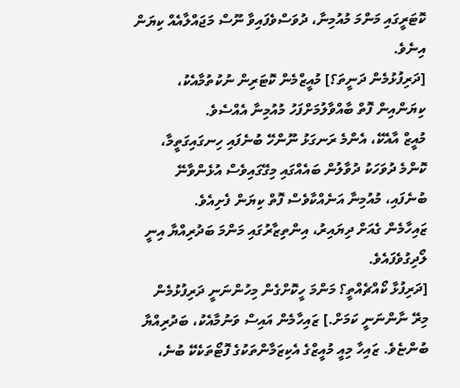ކޮޓަރީގައި މަންމަ މުއުމިނާ، ދުވަސްވެފައިވާ ނޫސް މަޖައްލާއެއް ކިޔަން އިނެވެ.
[ދަރިފުޅުމެން ދަނީތަ؟] މުއީޒްމެން ކޮޓަރިން ނުކުތުމާއެކު، ކިޔަންއިން ފޮތް ބާއްވާލުމަށްފަހު މުއުމިނާ އެއްސެވެ.
މުއީޒް އާއެކޭ، އެންމެ ރަނގަޅު ނޫންހޭ ބުނެފައި ހިނގައިގަތީމާ، ކޮންމެ ދުވަހަކު ދުވާލުން ބައެއްގައި މިގޭގައިވެސް އުޅެންވާނޭ ބުނެފައި، މުއުމިނާ އަނެއްކާވެސް ފޮތް ކިޔަން ފެށިއެވެ.
ޒައިހާމެން ގެއަށް ދިޔައިރު، އިންތިޒާރުގައި މަންމަ ބަދުރިއްޔާ އިނީ ލޯދިގުވެފައެވެ.
[ދަރިފުޅާ ކޯއްޗެއްތީ؟ މަންމަ ހީކޮށްގެން މިހުންނަނީ ދަރިފުޅުމެން މިރޭ ނާންނަނީ ކަމަށް.] ޒައިހާމެން އައިސް ވަނުމާއެކު، ބަދުރިއްޔާ ބުންޏެވެ. ޒައިހާ މިއީ މުއީޒްގެ އެކިޒަމާންތަކުގެ ފޮޓޯތަކެކޭ ބުނެ،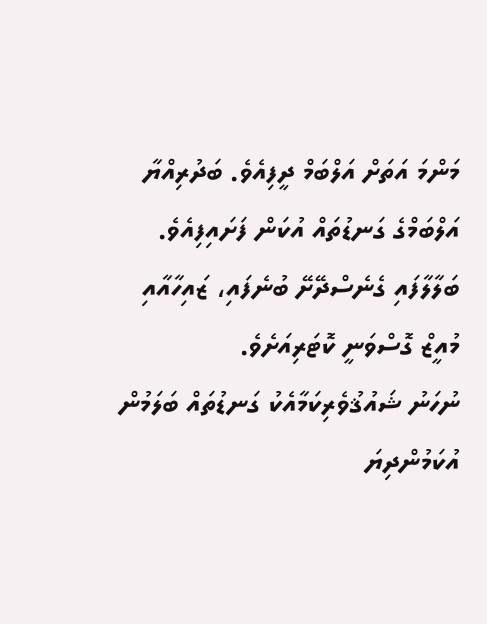މަންމަ އަތަށް އަލްބަމް ދީފިއެވެ. ބަދުރިއްޔާ އަލްބަމްގެ ގަނޑުތައް އުކަން ފަށައިފިއެވެ. ބަލާލާފައި ގެނެސްދޭށޭ ބުނެފައި، ޒައިހާއާއި މުއީޒް ގޮސްވަނީ ކޮޓަރިއަށެވެ.
ނުހަނު ޝައުޤުވެރިކަމާއެކު ގަނޑުތައް ބަލަމުން އުކަމުންދިޔަ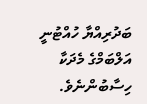ބަދުރިއްޔާ ހުއްޓުނީ އަލްބަމްގެ މެދަކާ ހިސާބުންނެވެ.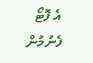އެ ފޮޓޯ ފެނުމުން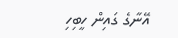އޭނާގެ ގައިން ހީބިހި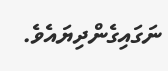ނަގައިގެންދިޔައެވެ.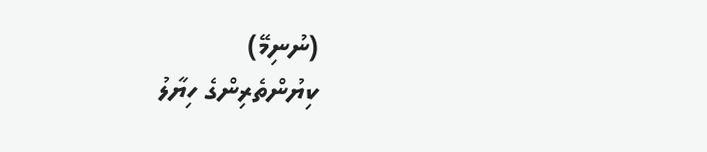(ނުނިމޭ)
ކިޔުންތެރިންގެ ހިޔާލު